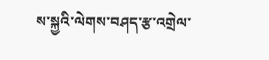ས་སྐྱའི་ལེགས་བཤད་རྩ་འགྲེལ་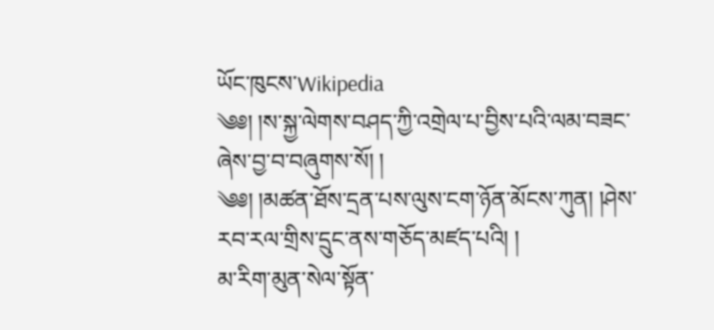ཡོང་ཁུངས་Wikipedia
༄༅། །ས་སྐྱ་ལེགས་བཤད་ཀྱི་འགྲེལ་པ་བྱིས་པའི་ལམ་བཟང་ཞེས་བྱ་བ་བཞུགས་སོ། །
༄༅། །མཚན་ཐོས་དྲན་པས་ལུས་ངག་ཉོན་མོངས་ཀུན། །ཤེས་རབ་རལ་གྲིས་དྲུང་ནས་གཅོད་མཛད་པའི། །
མ་རིག་མུན་སེལ་སྟོན་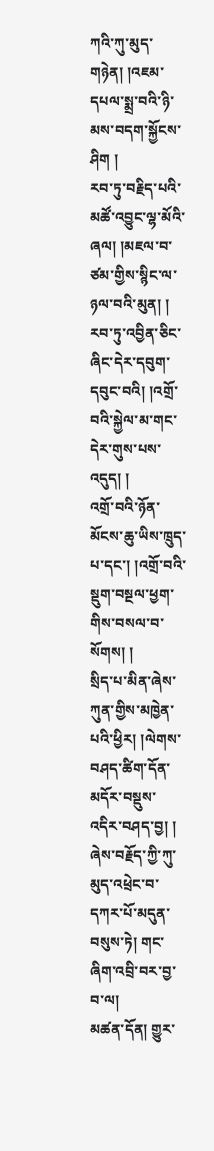ཀའི་ཀུ་མུད་གཉེན། །འཇམ་དཔལ་སྨྲ་བའི་ཉི་མས་བདག་སྐྱོངས་ཤིག །
རབ་ཏུ་བརྗིད་པའི་མཚོ་འབྱུང་ལྷ་མོའི་ཞལ། །མཇལ་བ་ཙམ་གྱིས་སྙིང་ལ་ཉལ་བའི་མུན། །
རབ་ཏུ་འབྱིན་ཅིང་ཞིང་དེར་དབུག་དབུང་བའི། །འགྲོ་བའི་སྐྱེལ་མ་གང་དེར་གུས་པས་འདུད། །
འགྲོ་བའི་ཉོན་མོངས་ཆུ་ཡིས་ཁྲུད་པ་དང་། །འགྲོ་བའི་སྡུག་བསྔལ་ཕྱག་གིས་བསལ་བ་སོགས། །
སྲིད་པ་མིན་ཞེས་ཀུན་གྱིས་མཁྱེན་པའི་ཕྱིར། །ལེགས་བཤད་ཚིག་དོན་མདོར་བསྡུས་འདིར་བཤད་བྱ། །
ཞེས་བརྗོད་ཀྱི་ཀུ་མུད་འཕྲེང་བ་དཀར་པོ་མདུན་བསུས་ཏེ། གང་ཞིག་འབྲི་བར་བྱ་བ་ལ།
མཚན་དོན། གྱུར་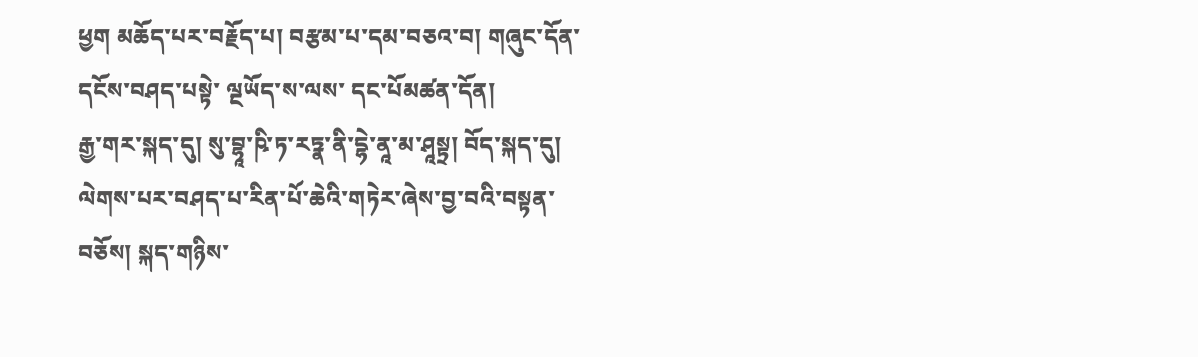ཕྱག མཆོད་པར་བརྗོད་པ། བརྩམ་པ་དམ་བཅའ་བ། གཞུང་དོན་དངོས་བཤད་པསྟེ་ ལྔཡོད་ས་ལས་ དང་པོམཚན་དོན།
རྒྱ་གར་སྐད་དུ། སུ་བྷཱ་ཥི་ཏ་རཏྣ་ནི་དྷེ་ནཱ་མ་ཤཱསྟྲ། བོད་སྐད་དུ། ལེགས་པར་བཤད་པ་རིན་པོ་ཆེའི་གཏེར་ཞེས་བྱ་བའི་བསྟན་བཅོས། སྐད་གཉིས་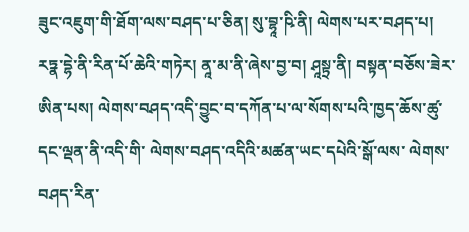ཟུང་འཇུག་གི་ཐོག་ལས་བཤད་པ་ཅིན། སུ་བྷཱ་ཥི་ནི། ལེགས་པར་བཤད་པ། རཏྣ་དྷེ་ནི་རིན་པོ་ཆེའི་གཏེར། ནཱ་མ་ནི་ཞེས་བྱ་བ། ཤཱསྟྲ་ནི། བསྟན་བཅོས་ཟེར་ཨིན་པས། ལེགས་བཤད་འདི་བྱུང་བ་དཀོན་པ་ལ་སོགས་པའི་ཁྱད་ཆོས་ཚུ་དང་ལྡན་ནི་འདི་གི་ ལེགས་བཤད་འདིའི་མཚན་ཡང་དཔེའི་སྒོ་ལས་ ལེགས་བཤད་རིན་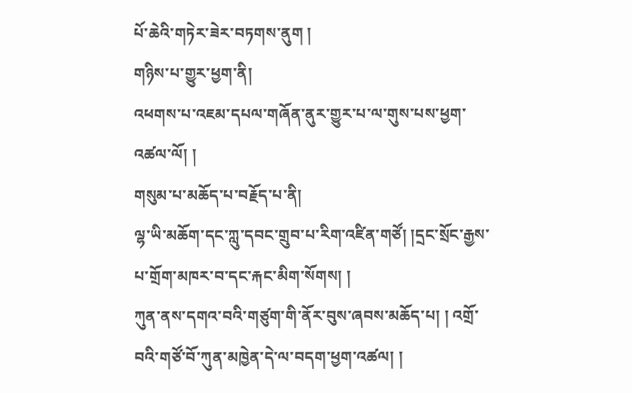པོ་ཆེའི་གཏེར་ཟེར་བཏགས་ནུག །
གཉིས་པ་གྱུར་ཕྱག་ནི།
འཕགས་པ་འཇམ་དཔལ་གཞོན་ནུར་གྱུར་པ་ལ་གུས་པས་ཕྱག་འཚལ་ལོ། །
གསུམ་པ་མཆོད་པ་བརྗོད་པ་ནི།
ལྷ་ཡི་མཆོག་དང་ཀླུ་དབང་གྲུབ་པ་རིག་འཛིན་གཙོ། །དྲང་སྲོང་རྒྱས་པ་གྲོག་མཁར་བ་དང་རྐང་མིག་སོགས། །
ཀུན་ནས་དགའ་བའི་གཙུག་གི་ནོར་བུས་ཞབས་མཆོད་པ། ། འགྲོ་བའི་གཙོ་བོ་ཀུན་མཁྱེན་དེ་ལ་བདག་ཕྱག་འཚལ། །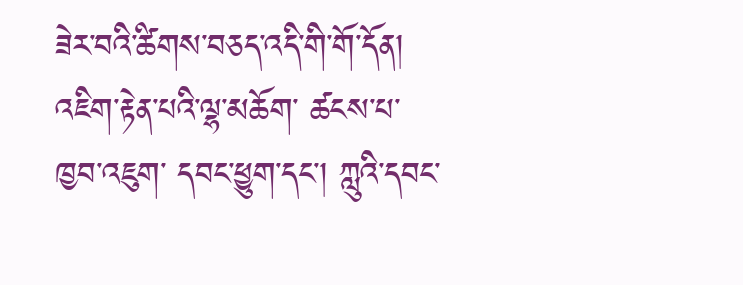ཟེར་བའི་ཚིགས་བཅད་འདི་གི་གོ་དོན། འཇིག་རྟེན་པའི་ལྷ་མཆོག་ ཚངས་པ་ ཁྱབ་འཇུག་ དབང་ཕྱུག་དང་། ཀླུའི་དབང་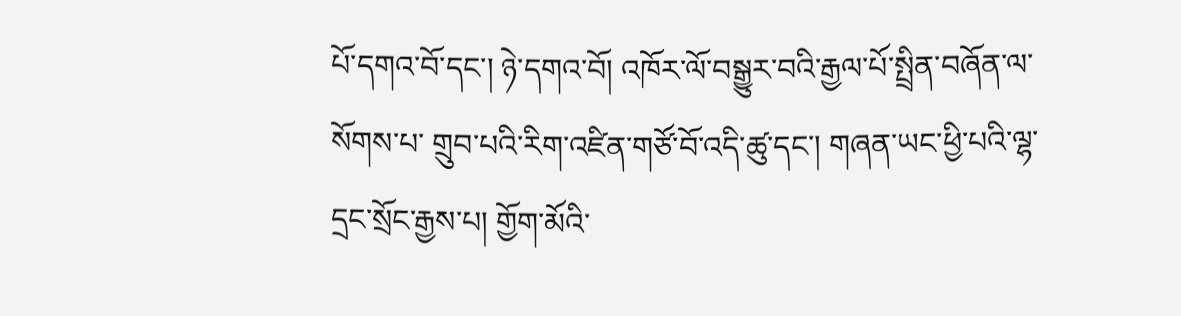པོ་དགའ་བོ་དང་། ཉེ་དགའ་བོ། འཁོར་ལོ་བསྒྱུར་བའི་རྒྱལ་པོ་སྤྲིན་བཞོན་ལ་སོགས་པ་ གྲུབ་པའི་རིག་འཛིན་གཙོ་བོ་འདི་ཚུ་དང་། གཞན་ཡང་ཕྱི་པའི་ལྷ་ དྲང་སྲོང་རྒྱས་པ། གྱོག་མོའི་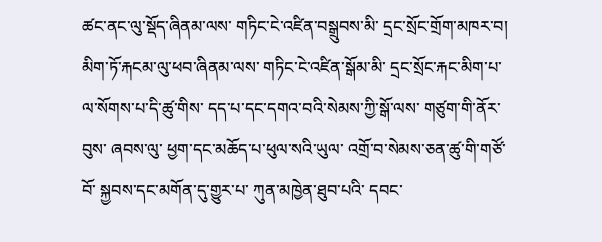ཚང་ནང་ལུ་སྡོད་ཞིནམ་ལས་ གཏིང་ངེ་འཛིན་བསྒྲུབས་མི་ དྲང་སྲོང་གྲོག་མཁར་བ། མིག་ཏོ་རྐངམ་ལུ་ཕབ་ཞིནམ་ལས་ གཏིང་ངེ་འཛིན་སྒོམ་མི་ དྲང་སྲོང་རྐང་མིག་པ་ལ་སོགས་པ་དི་ཚུ་གིས་ དད་པ་དང་དགའ་བའི་སེམས་ཀྱི་སྒོ་ལས་ གཙུག་གི་ནོར་བུས་ ཞབས་ལུ་ ཕྱག་དང་མཆོད་པ་ཕུལ་སའི་ཡུལ་ འགྲོ་བ་སེམས་ཅན་ཚུ་གི་གཙོ་བོ་ སྐྱབས་དང་མགོན་དུ་གྱུར་པ་ ཀུན་མཁྱེན་ཐུབ་པའི་ དབང་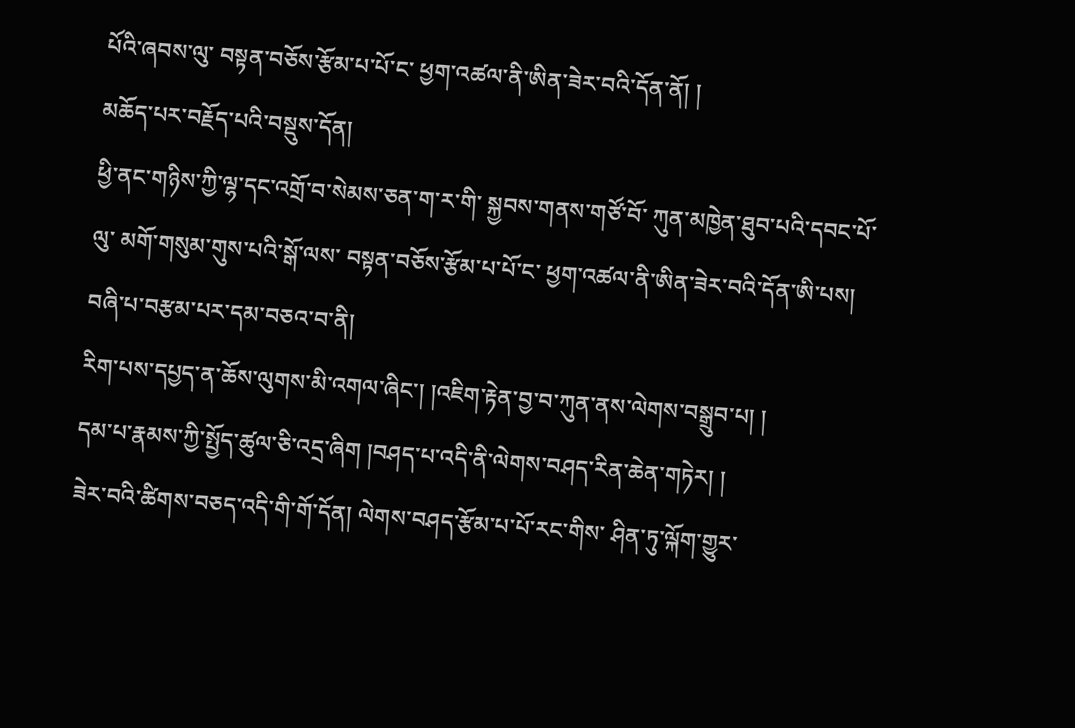པོའི་ཞབས་ལུ་ བསྟན་བཅོས་རྩོམ་པ་པོ་ང་ ཕྱག་འཚལ་ནི་ཨིན་ཟེར་བའི་དོན་ནོ། །
མཆོད་པར་བརྗོད་པའི་བསྡུས་དོན།
ཕྱི་ནང་གཉིས་ཀྱི་ལྷ་དང་འགྲོ་བ་སེམས་ཅན་ག་ར་གི་ སྐྱབས་གནས་གཙོ་བོ་ ཀུན་མཁྱེན་ཐུབ་པའི་དབང་པོ་ལུ་ མགོ་གསུམ་གུས་པའི་སྒོ་ལས་ བསྟན་བཅོས་རྩོམ་པ་པོ་ང་ ཕྱག་འཚལ་ནི་ཨིན་ཟེར་བའི་དོན་ཨི་པས།
བཞི་པ་བརྩམ་པར་དམ་བཅའ་བ་ནི།
རིག་པས་དཔྱད་ན་ཆོས་ལུགས་མི་འགལ་ཞིང་། །འཇིག་རྟེན་བྱ་བ་ཀུན་ནས་ལེགས་བསྒྲུབ་པ། །
དམ་པ་རྣམས་ཀྱི་སྤྱོད་ཚུལ་ཅི་འདྲ་ཞིག །བཤད་པ་འདི་ནི་ལེགས་བཤད་རིན་ཆེན་གཏེར། །
ཟེར་བའི་ཚིགས་བཅད་འདི་གི་གོ་དོན། ལེགས་བཤད་རྩོམ་པ་པོ་རང་གིས་ ཤིན་ཏུ་ལྐོག་གྱུར་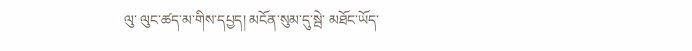ལུ་ ལུང་ཚད་མ་གིས་དཔྱད། མངོན་སུམ་དུ་སྦེ་ མཐོང་ཡོད་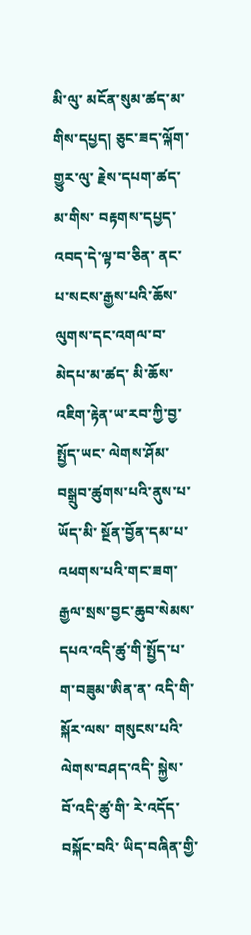མི་ལུ་ མངོན་སུམ་ཚད་མ་གིས་དཔྱད། ཅུང་ཟད་ལྐོག་གྱུར་ལུ་ རྗེས་དཔག་ཚད་མ་གིས་ བརྟགས་དཔྱད་འབད་དེ་ལྟ་བ་ཅིན་ ནང་པ་སངས་རྒྱས་པའི་ཆོས་ལུགས་དང་འགལ་བ་མེདཔ་མ་ཚད་ མི་ཆོས་འཇིག་རྟེན་ཡ་རབ་ཀྱི་བྱ་སྤྱོད་ཡང་ ལེགས་ཤོམ་བསྒྲུབ་ཚུགས་པའི་ནུས་པ་ཡོད་མི་ སྔོན་བྱོན་དམ་པ་ འཕགས་པའི་གང་ཟག་ རྒྱལ་སྲས་བྱང་ཆུབ་སེམས་དཔའ་འདི་ཚུ་གི་སྤྱོད་པ་ ག་བཟུམ་ཨིན་ན་ འདི་གི་སྐོར་ལས་ གསུངས་པའི་ལེགས་བཤད་འདི་ སྐྱེས་བོ་འདི་ཚུ་གི་ རེ་འདོད་བསྐོང་བའི་ ཡིད་བཞིན་གྱི་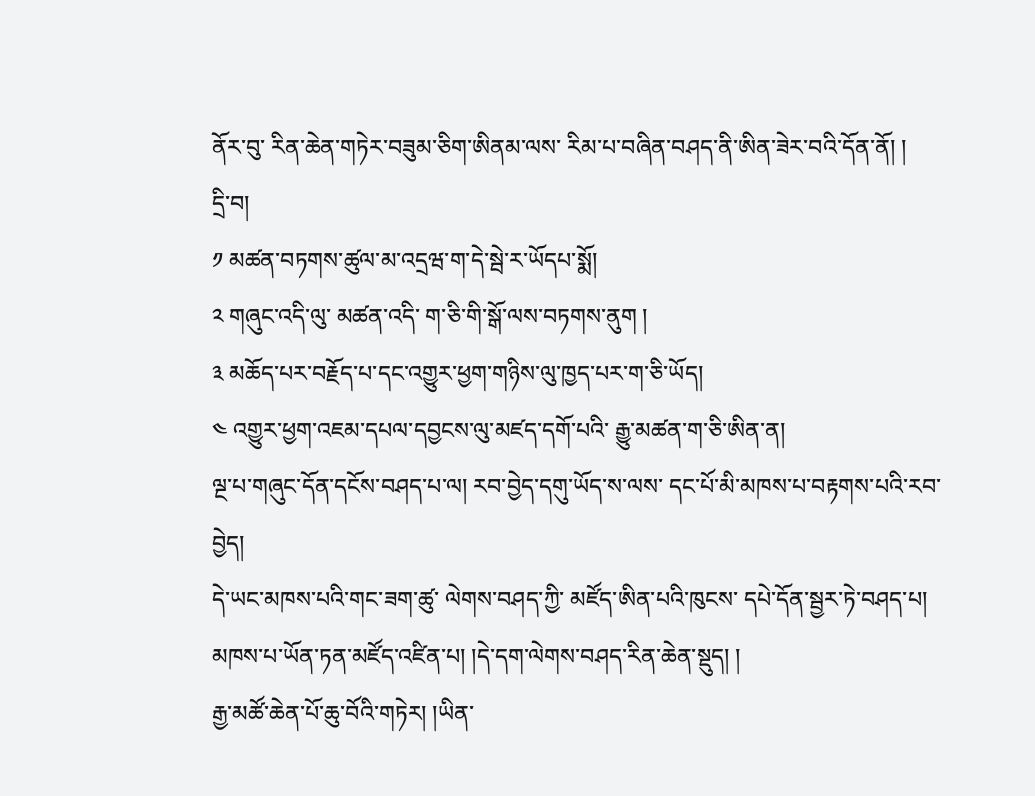ནོར་བུ་ རིན་ཆེན་གཏེར་བཟུམ་ཅིག་ཨིནམ་ལས་ རིམ་པ་བཞིན་བཤད་ནི་ཨིན་ཟེར་བའི་དོན་ནོ། །
དྲི་བ།
༡ མཚན་བཏགས་ཚུལ་མ་འདྲཝ་ག་དེ་སྦེ་ར་ཡོདཔ་སྨོ།
༢ གཞུང་འདི་ལུ་ མཚན་འདི་ ག་ཅི་གི་སྒོ་ལས་བཏགས་ནུག །
༣ མཆོད་པར་བརྗོད་པ་དང་འགྱུར་ཕྱག་གཉིས་ལུ་ཁྱད་པར་ག་ཅི་ཡོད།
༤ འགྱུར་ཕྱག་འཇམ་དཔལ་དབྱངས་ལུ་མཛད་དགོ་པའི་ རྒྱུ་མཚན་ག་ཅི་ཨིན་ན།
ལྔ་པ་གཞུང་དོན་དངོས་བཤད་པ་ལ། རབ་བྱེད་དགུ་ཡོད་ས་ལས་ དང་པོ་མི་མཁས་པ་བརྟགས་པའི་རབ་བྱེད།
དེ་ཡང་མཁས་པའི་གང་ཟག་ཚུ་ ལེགས་བཤད་ཀྱི་ མཛོད་ཨིན་པའི་ཁུངས་ དཔེ་དོན་སྦྱར་ཏེ་བཤད་པ།
མཁས་པ་ཡོན་ཏན་མཛོད་འཛིན་པ། །དེ་དག་ལེགས་བཤད་རིན་ཆེན་སྡུད། །
རྒྱ་མཚོ་ཆེན་པོ་ཆུ་བོའི་གཏེར། །ཡིན་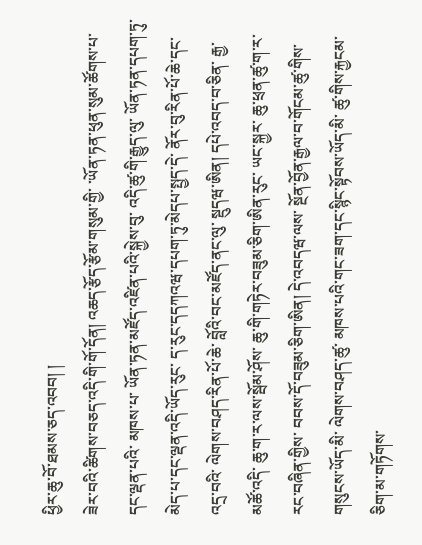ཕྱིར་ཆུ་བོ་ཐམས་ཅད་འབབ། །
ཟེར་བའི་ཚིགས་བཅད་འདི་གི་གོ་དོན། འཆད་རྩོད་རྩོམ་གསུམ་གྱི་ ་ཡོན་ཏན་ཕུན་སུམ་ཚོགས་པ་དང་ལྡན་པའི་ མཁས་པ་ ཡོན་ཏན་མཛོད་འཛིན་པའི་སྐྱེས་བུ་ འདི་ཚུ་གི་རྒྱུད་ལུ་ ཡོན་ཏན་དཔག་ཏུ་མེད་པ་དང་ལྡན་འདི་ཡོད་རུང་ ད་རུང་དདཀའཝ་དཔག་ཏུ་མེདཔ་སྤྱད་དེ་ ནོར་བུ་རིན་པོ་ཆེ་དང་འདྲ་བའི་ ལེགས་བཤད་རིན་པོ་ཆེ་ བློའི་བང་མཛོད་ནང་ལུ་ སྡུདཝ་ཨིན། དཔེ་འབད་བ་ཅིན་ རྒྱ་མཚོ་འདི་ ཆུ་ག་ར་ལས་སྦོམ་ཤོས་ ཆུ་གི་གཏེར་བཟུམ་ཅིག་ཨིན་རུང་ ཡང་སྐྱར་ ཆུ་ཕྲན་ཚུ་ག་ར་ རང་བཞིན་གྱིས་ བབས་དོ་བཟུམ་ཅིག་ཨིན། དེ་འབདཝ་ལས་ སྔོན་བྱོན་རྒྱལ་བ་གོངམ་ཚུ་གིས་གསུངས་ཡོད་མི་ ལེགས་བཤད་ཚུ་ མཁས་པའི་གང་ཟག་དང་སྙིང་སྟོབས་ཡོད་མི་ ཚུ་གིས་རྐྱངམ་ཅིག་མ་གཏོགས་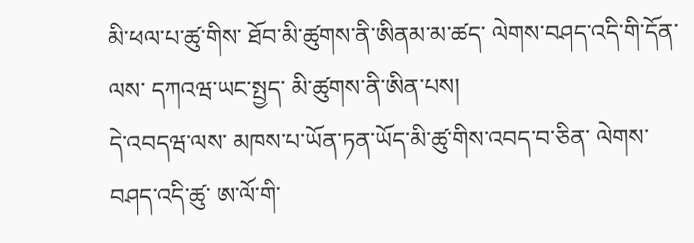མི་ཕལ་པ་ཚུ་གིས་ ཐོབ་མི་ཚུགས་ནི་ཨིནམ་མ་ཚད་ ལེགས་བཤད་འདི་གི་དོན་ལས་ དཀའཝ་ཡང་སྤྱད་ མི་ཚུགས་ནི་ཨིན་པས།
དེ་འབདཝ་ལས་ མཁས་པ་ཡོན་ཏན་ཡོད་མི་ཚུ་གིས་འབད་བ་ཅིན་ ལེགས་བཤད་འདི་ཚུ་ ཨ་ལོ་གི་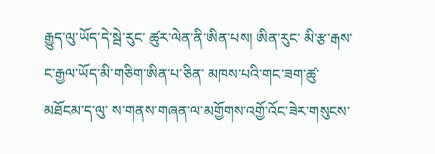རྒྱུད་ལུ་ཡོད་དེ་སྦེ་རུང་ ཚུར་ལེན་ནི་ཨིན་པས། ཨིན་རུང་ མི་རྩ་རྒས་ ང་རྒྱལ་ཡོད་མི་གཅིག་ཨིན་པ་ཅིན་ མཁས་པའི་གང་ཟག་ཚུ་མཐོངམ་ད་ལུ་ ས་གནས་གཞན་ལ་མགྱོགས་འགྱོ་འོང་ཟེར་གསུངས་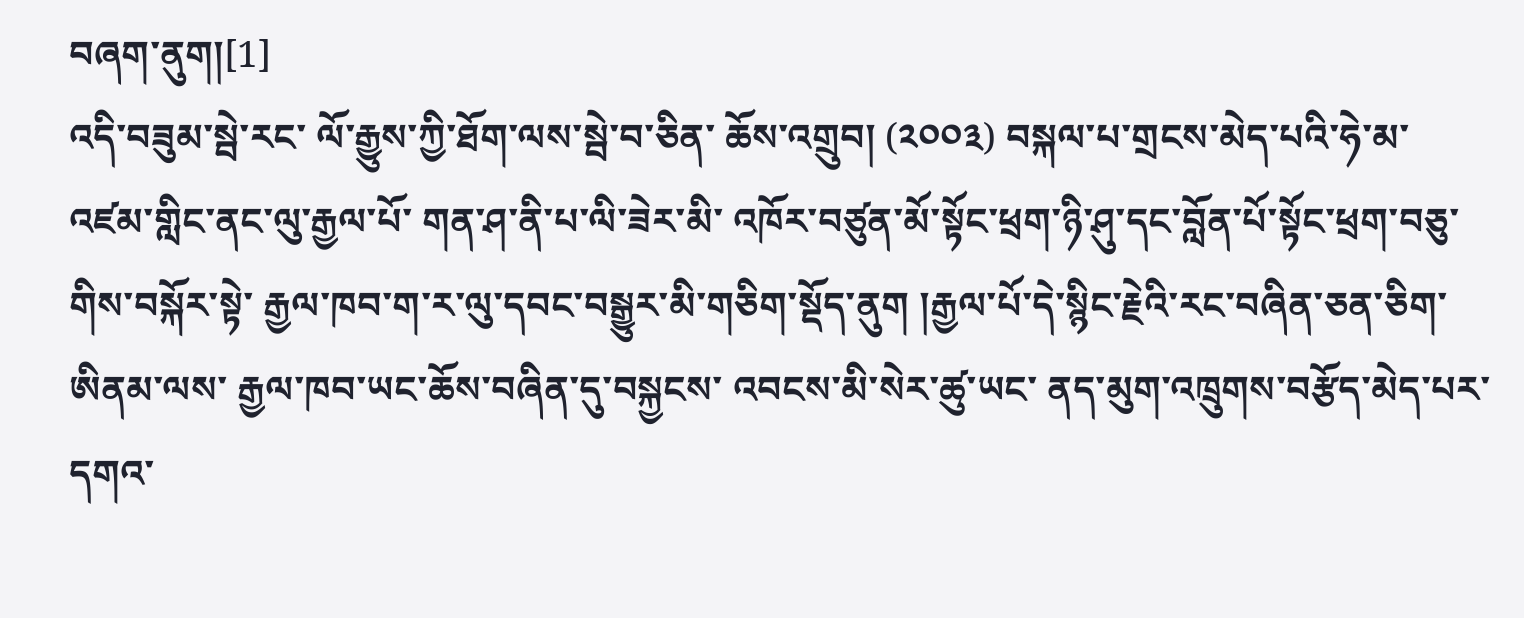བཞག་ནུག།[1]
འདི་བཟུམ་སྦེ་རང་ ལོ་རྒྱུས་ཀྱི་ཐོག་ལས་སྦེ་བ་ཅིན་ ཆོས་འགྲུབ། (༢༠༠༣) བསྐལ་པ་གྲངས་མེད་པའི་ཧེ་མ་ འཛམ་གླིང་ནང་ལུ་རྒྱལ་པོ་ གན་ཤ་ནི་པ་ལི་ཟེར་མི་ འཁོར་བཙུན་མོ་སྟོང་ཕྲག་ཉི་ཤུ་དང་བློན་པོ་སྟོང་ཕྲག་བཅུ་གིས་བསྐོར་སྟེ་ རྒྱལ་ཁབ་ག་ར་ལུ་དབང་བསྒྱུར་མི་གཅིག་སྡོད་ནུག །རྒྱལ་པོ་དེ་སྙིང་རྗེའི་རང་བཞིན་ཅན་ཅིག་ཨིནམ་ལས་ རྒྱལ་ཁབ་ཡང་ཆོས་བཞིན་དུ་བསྐྱངས་ འབངས་མི་སེར་ཚུ་ཡང་ ནད་མུག་འཁྲུགས་བརྩོད་མེད་པར་ དགའ་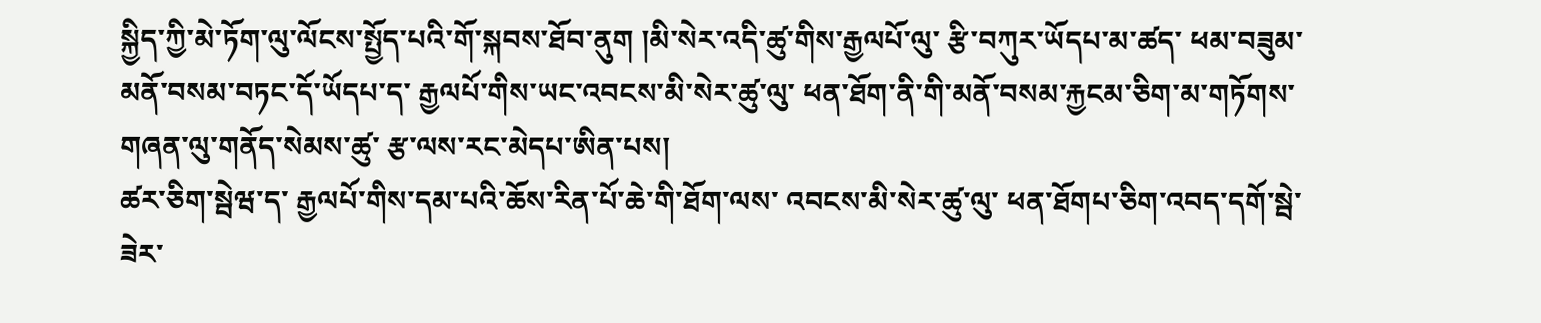སྐྱིད་ཀྱི་མེ་ཏོག་ལུ་ལོངས་སྤྱོད་པའི་གོ་སྐབས་ཐོབ་ནུག །མི་སེར་འདི་ཚུ་གིས་རྒྱལཔོ་ལུ་ རྩི་བཀུར་ཡོདཔ་མ་ཚད་ ཕམ་བཟུམ་མནོ་བསམ་བཏང་དོ་ཡོདཔ་ད་ རྒྱལཔོ་གིས་ཡང་འབངས་མི་སེར་ཚུ་ལུ་ ཕན་ཐོག་ནི་གི་མནོ་བསམ་རྐྱངམ་ཅིག་མ་གཏོགས་ གཞན་ལུ་གནོད་སེམས་ཚུ་ རྩ་ལས་རང་མེདཔ་ཨིན་པས།
ཚར་ཅིག་སྦེཝ་ད་ རྒྱལཔོ་གིས་དམ་པའི་ཆོས་རིན་པོ་ཆེ་གི་ཐོག་ལས་ འབངས་མི་སེར་ཚུ་ལུ་ ཕན་ཐོགཔ་ཅིག་འབད་དགོ་སྦེ་ཟེར་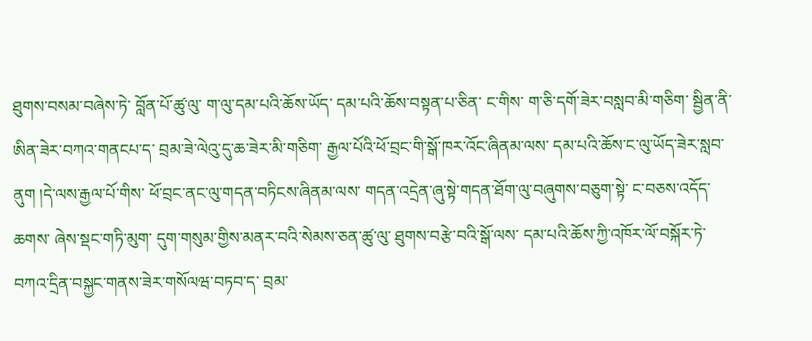ཐུགས་བསམ་བཞེས་ཏེ་ བློན་པོ་ཚུ་ལུ་ ག་ལུ་དམ་པའི་ཆོས་ཡོད་ དམ་པའི་ཆོས་བསྟན་པ་ཅིན་ ང་གིས་ ག་ཅི་དགོ་ཟེར་བསླབ་མི་གཅིག་ སྦྱིན་ནི་ཨིན་ཟེར་བཀའ་གནངཔ་ད་ བྲམ་ཟེ་ལེའུ་དུ་ཆ་ཟེར་མི་གཅིག་ རྒྱལ་པོའི་ཕོ་བྲང་གི་སྒོ་ཁར་འོང་ཞིནམ་ལས་ དམ་པའི་ཆོས་ང་ལུ་ཡོད་ཟེར་སླབ་ནུག །དེ་ལས་རྒྱལ་པོ་གིས་ ཕོ་བྲང་ནང་ལུ་གདན་བཏིངས་ཞིནམ་ལས་ གདན་འདྲེན་ཞུ་སྟེ་གདན་ཐོག་ལུ་བཞུགས་བཅུག་སྟེ་ ང་བཅས་འདོད་ཆགས་ ཞེས་སྡང་གཏི་མུག་ དུག་གསུམ་གྱིས་མནར་བའི་སེམས་ཅན་ཚུ་ལུ་ ཐུགས་བརྩེ་བའི་སྒོ་ལས་ དམ་པའི་ཆོས་ཀྱི་འཁོར་ལོ་བསྐོར་ཏེ་བཀའ་དྲིན་བསྐྱང་གནས་ཟེར་གསོལཝ་བཏབ་ད་ བྲམ་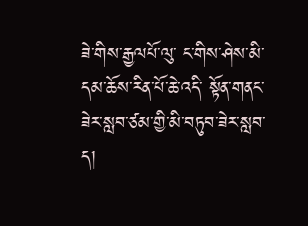ཟེ་གིས་རྒྱལཔོ་ལུ་ ང་གིས་ཤེས་མི་དམ་ཆོས་རིན་པོ་ཆེ་འདི་ སྟོན་གནང་ཟེར་སླབ་ཙམ་གྱི་མི་བཏུབ་ཟེར་སླབ་ད།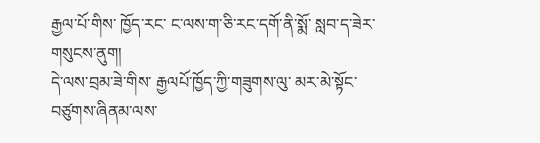རྒྱལ་པོ་གིས་ ཁྱོད་རང་ ང་ལས་ག་ཅི་རང་དགོ་ནི་སྨོ་ སླབ་ད་ཟེར་གསུངས་ནུག།
དེ་ལས་བྲམ་ཟེ་གིས་ རྒྱལཔོ་ཁྱོད་ཀྱི་གཟུགས་ལུ་ མར་མེ་སྟོང་བཙུགས་ཞིནམ་ལས་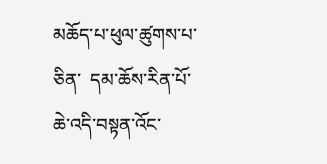མཆོད་པ་ཕུལ་ཚུགས་པ་ཅིན་  དམ་ཆོས་རིན་པོ་ཆེ་འདི་བསྟན་འོང་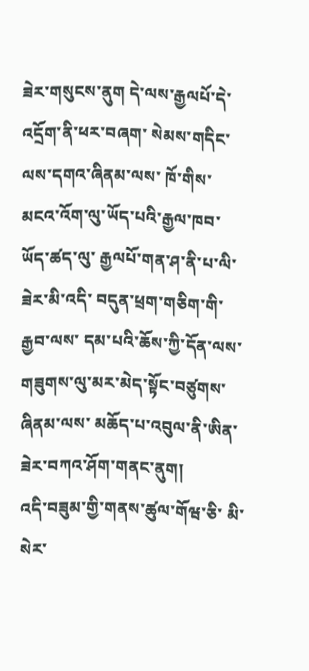ཟེར་གསུངས་ནུག དེ་ལས་རྒྱལཔོ་དེ་འདྲོག་ནི་ཕར་བཞག་ སེམས་གདིང་ལས་དགའ་ཞིནམ་ལས་ ཁོ་གིས་མངའ་འོག་ལུ་ཡོད་པའི་རྒྱལ་ཁབ་ཡོད་ཚད་ལུ་ རྒྱལཔོ་གན་ཤ་ནི་པ་ལི་ཟེར་མི་འདི་ བདུན་ཕྲག་གཅིག་གི་རྒྱབ་ལས་ དམ་པའི་ཆོས་ཀྱི་དོན་ལས་ གཟུགས་ལུ་མར་མེད་སྟོང་བཙུགས་ཞིནམ་ལས་ མཆོད་པ་འབུལ་ནི་ཨིན་ཟེར་བཀའ་ཤོག་གནང་ནུག།
འདི་བཟུམ་གྱི་གནས་ཚུལ་གོཝ་ཅི་ མི་སེར་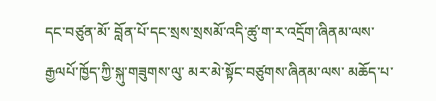དང་བཙུན་མོ་ བློན་པོ་དང་སྲས་སྲསམོ་འདི་ཚུ་ག་ར་འདྲོག་ཞིནམ་ལས་ རྒྱལཔོ་ཁྱོད་ཀྱི་སྐུ་གཟུགས་ལུ་ མར་མེ་སྟོང་བཙུགས་ཞིནམ་ལས་ མཆོད་པ་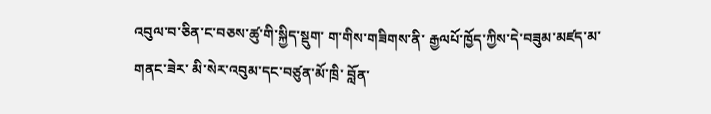འབུལ་བ་ཅིན་ང་བཅས་ཚུ་གི་སྐྱིད་སྡུག་ ག་གིས་གཟིགས་ནི་ རྒྱལཔོ་ཁྱོད་ཀྱིས་དེ་བཟུམ་མཛད་མ་གནང་ཟེར་ མི་སེར་འབུམ་དང་བཙུན་མོ་ཁྲི་ བློན་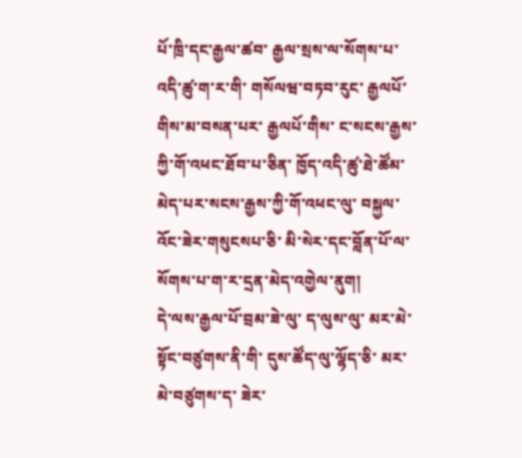པོ་ཁྲི་དང་རྒྱལ་ཚབ་ རྒྱལ་སྲས་ལ་སོགས་པ་འདི་ཚུ་ག་ར་གི་ གསོལཝ་བཏབ་རུང་ རྒྱལཔོ་གིས་མ་བསན་པར་ རྒྱལཔོ་གིས་ ང་སངས་རྒྱས་ཀྱི་གོ་འཕང་ཐོབ་པ་ཅིན་ ཁྱོད་འདི་ཚུ་ཐེ་ཚོམ་མེད་པར་སངས་རྒྱས་ཀྱི་གོ་འཕང་ལུ་ བསྐྱལ་འོང་ཟེར་གསུངསཔ་ཅི་ མི་སེར་དང་བློན་པོ་ལ་སོགས་པ་ག་ར་དྲན་མེད་འགྱེལ་ནུག།
དེ་ལས་རྒྱལ་པོ་བྲམ་ཟེ་ལུ་ ད་ལུས་ལུ་ མར་མེ་སྟོང་བཙུགས་ནི་གི་ དུས་ཚོད་ལུ་ལྷོད་ཅི་ མར་མེ་བཙུགས་ད་ ཟེར་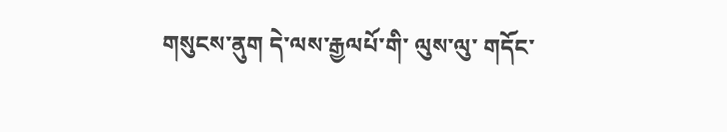གསུངས་ནུག དེ་ལས་རྒྱལཔོ་གི་ ལུས་ལུ་ གདོང་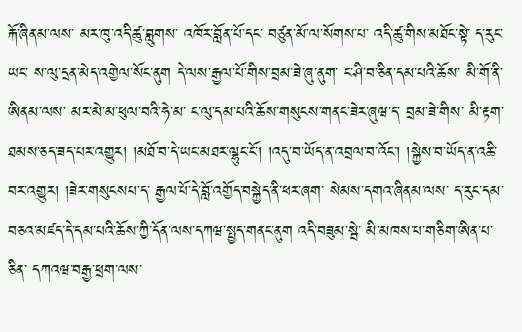རྐོ་ཞིནམ་ལས་ མར་ཁུ་འདི་ཚུ་བླུགས་ འཁོར་བློན་པོ་དང་ བཙུན་མོ་ལ་སོགས་པ་ འདི་ཚུ་གིས་མཐོང་སྟེ་ ད་རུང་ཡང་ ས་ལུ་དྲན་མེད་འགྱེལ་སོང་ནུག དེ་ལས་རྒྱལ་པོ་གིས་བྲམ་ཟེ་ཞུ་ནུག་ ང་ཤི་བ་ཅིན་དམ་པའི་ཆོས་ མི་གོ་ནི་ཨིནམ་ལས་ མར་མེ་མ་ཕུལ་བའི་ཧེ་མ་ ང་ལུ་དམ་པའི་ཆོས་གསུངས་གནང་ཟེར་ཞུཝ་ད་ བྲམ་ཟེ་གིས་ མི་རྟག་ཐམས་ཅད་ཟད་པར་འགྱུར། །མཐོ་བ་དེ་ཡང་མཐར་ལྷུང་ངོ་། །འདུ་བ་ཡོད་ན་འབྲལ་བ་འོང་། །སྐྱེས་བ་ཡོད་ན་འཆི་བར་འགྱུར། །ཟེར་གསུངསཔ་ད་ རྒྱལ་པོ་དེ་བློ་འགྱོད་བསྐྱེད་ནི་ཕར་ཞག་ སེམས་དགའ་ཞིནམ་ལས་ ད་རུང་དམ་བཅའ་མཛད་དེ་དམ་པའི་ཆོས་ཀྱི་དོན་ལས་དཀཝ་སྤྱད་གནང་ནུག འདི་བཟུམ་སྦེ་ མི་མཁས་པ་གཅིག་ཨིན་པ་ཅིན་ དཀའཝ་བརྒྱ་ཕྲག་ལས་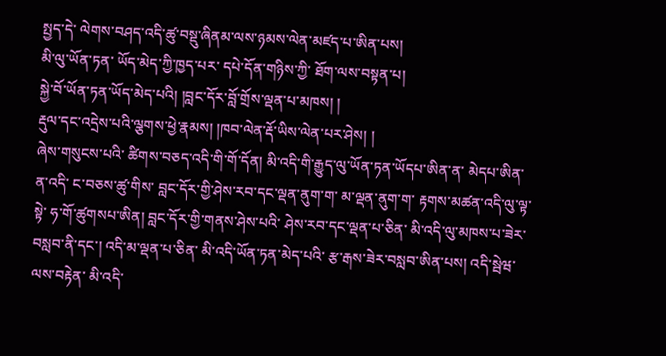སྤྱད་དེ་ ལེགས་བཤད་འདི་ཚུ་བསྡུ་ཞིནམ་ལས་ཉམས་ལེན་མཛད་པ་ཨིན་པས།
མི་ལུ་ཡོན་ཏན་ ཡོད་མེད་ཀྱི་ཁྱད་པར་ དཔེ་དོན་གཉིས་ཀྱི་ ཐོག་ལས་བསྟན་པ།
སྐྱེ་བོ་ཡོན་ཏན་ཡོད་མེད་པའི། །བླང་དོར་བློ་གྲོས་ལྡན་པ་མཁས། །
རྡུལ་དང་འདྲེས་པའི་ལྕགས་ཕྱེ་རྣམས། །ཁབ་ལེན་རྡོ་ཡིས་ལེན་པར་ཤེས། །
ཞེས་གསུངས་པའི་ ཚིགས་བཅད་འདི་གི་གོ་དོན། མི་འདི་གི་རྒྱུད་ལུ་ཡོན་ཏན་ཡོདཔ་ཨིན་ན་ མེདཔ་ཨིན་ན་འདི་ ང་བཅས་ཚུ་གིས་ བླང་དོར་གྱི་ཤེས་རབ་དང་ལྡན་ནུག་ག་ མ་ལྡན་ནུག་ག་ རྟགས་མཚན་འདི་ལུ་ལྟ་སྟེ་ ཧ་གོ་ཚུགསཔ་ཨིན། བླང་དོར་གྱི་གནས་ཤེས་པའི་ ཤེས་རབ་དང་ལྡན་པ་ཅིན་ མི་འདི་ལུ་མཁས་པ་ཟེར་བསླབ་ནི་དང་། འདི་མ་ལྡན་པ་ཅིན་ མི་འདི་ཡོན་ཏན་མེད་པའི་ རྩ་རྒས་ཟེར་བསླབ་ཨིན་པས། འདི་སྦེཝ་ལས་བརྟེན་ མི་འདི་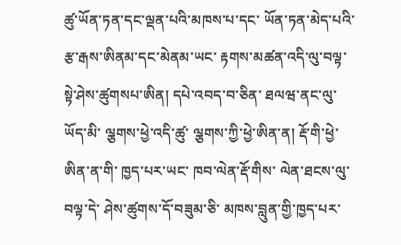ཚུ་ཡོན་ཏན་དང་ལྡན་པའི་མཁས་པ་དང་ ཡོན་ཏན་མེད་པའི་ རྩ་རྒས་ཨིནམ་དང་མེནམ་ཡང་ རྟགས་མཚན་འདི་ལུ་བལྟ་སྟེ་ཤེས་ཚུགསཔ་ཨིན། དཔེ་འབད་བ་ཅིན་ ཐལཝ་ནང་ལུ་ཡོད་མི་ ལྕགས་ཕྱེ་འདི་ཚུ་ ལྕགས་ཀྱི་ཕྱེ་ཨིན་ན། རྡོ་གི་ཕྱེ་ཨིན་ན་གི་ ཁྱད་པར་ཡང་ ཁབ་ལེན་རྡོ་གིས་ ལེན་ཐངས་ལུ་བལྟ་དེ་ ཤེས་ཚུགས་དོ་བཟུམ་ཅི་ མཁས་བླུན་གྱི་ཁྱད་པར་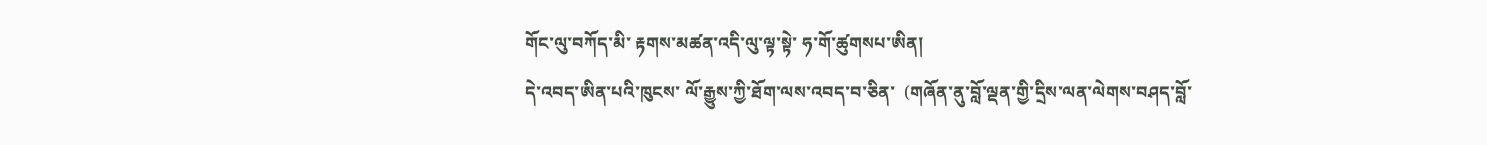གོང་ལུ་བཀོད་མི་ རྟགས་མཚན་འདི་ལུ་ལྟ་སྟེ་ ཧ་གོ་ཚུགསཔ་ཨིན།
དེ་འབད་ཨིན་པའི་ཁུངས་ ལོ་རྒྱུས་ཀྱི་ཐོག་ལས་འབད་བ་ཅིན་  (གཞོན་ནུ་བློ་ལྡན་གྱི་དྲིས་ལན་ལེགས་བཤད་བློ་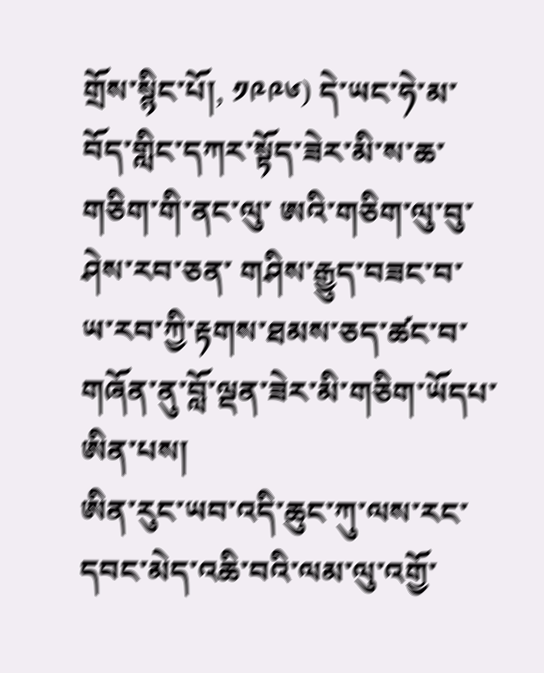གྲོས་སྙིང་པོ།, ༡༩༩༦) དེ་ཡང་ཧེ་མ་བོད་གླིང་དཀར་སྟོད་ཟེར་མི་ས་ཆ་གཅིག་གི་ནང་ལུ་ ཨའི་གཅིག་ལུ་བུ་ཤེས་རབ་ཅན་ གཤིས་རྒྱུད་བཟང་བ་ ཡ་རབ་ཀྱི་རྟགས་ཐམས་ཅད་ཚང་བ་ གཞོན་ནུ་བློ་ལྡན་ཟེར་མི་གཅིག་ཡོདཔ་ཨིན་པས།
ཨིན་རུང་ཡབ་འདི་ཆུང་ཀུ་ལས་རང་ དབང་མེད་འཆི་བའི་ལམ་ལུ་འགྱོ་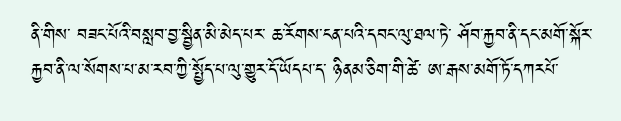ནི་གིས་ བཟང་པོའི་བསླབ་བྱ་སྦྱིན་མི་མེད་པར་ ཆ་རོགས་ངན་པའི་དབང་ལུ་ཐལ་ཏེ་ ཤོབ་རྐྱབ་ནི་དང་མགོ་སྐོར་རྐྱབ་ནི་ལ་སོགས་པ་མ་རབ་ཀྱི་སྤྱོད་པ་ལུ་གྱུར་དོ་ཡོདཔ་ད་ ཉིནམ་ཅིག་གི་ཚེ་ ཨ་རྒས་མགོ་ཏོ་དཀརཔོ་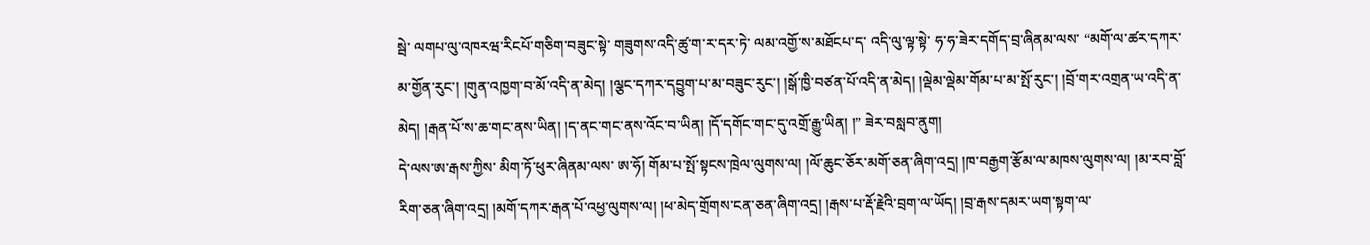སྦེ་ ལགཔ་ལུ་འཁརཝ་རིངཔོ་གཅིག་བཟུང་སྟེ་ གཟུགས་འདི་ཚུ་ག་ར་དར་ཏེ་ ལམ་འགྱོ་ས་མཐོངཔ་ད་ འདི་ལུ་ལྟ་སྟེ་ ཧ་ཧ་ཟེར་དགོད་བྲ་ཞིནམ་ལས་ “མགོ་ལ་ཚར་དཀར་མ་གྱོན་རུང་། །གུན་འཁྱག་བ་མོ་འདི་ན་མེད། །ལྕང་དཀར་དབྱུག་པ་མ་བཟུང་རུང་། །སྒོ་ཁྱི་བཙན་པོ་འདི་ན་མེད། །ལྡེམ་ལྡེམ་གོམ་པ་མ་སྤོ་རུང་། །བྲོ་གར་འགྲན་ཡ་འདི་ན་མེད། །རྒན་པོ་ས་ཆ་གང་ནས་ཡིན། །ད་ནང་གང་ནས་འོང་བ་ཡིན། །དོ་དགོང་གང་དུ་འགྲོ་རྒྱུ་ཡིན། །” ཟེར་བསླབ་ནུག།
དེ་ལས་ཨ་རྒས་ཀྱིས་ མིག་ཏོ་ཕུར་ཞིནམ་ལས་ ཨ་ཧོ། གོམ་པ་སྤོ་སྟངས་ཁྲེལ་ལུགས་ལ། །ལོ་ཆུང་ཅོར་མགོ་ཅན་ཞིག་འདྲ། །ཁ་བརྒྱག་རྩོམ་ལ་མཁས་ལུགས་ལ། །མ་རབ་བློ་རིག་ཅན་ཞིག་འདྲ། །མགོ་དཀར་རྒན་པོ་འཕྱ་ལུགས་ལ། །ཕ་མེད་གྲོགས་ངན་ཅན་ཞིག་འདྲ། །རྒས་པ་རྡོ་རྗེའི་བྲག་ལ་ཡོད། །བྲ་རྒས་དམར་ཡག་སྟག་ལ་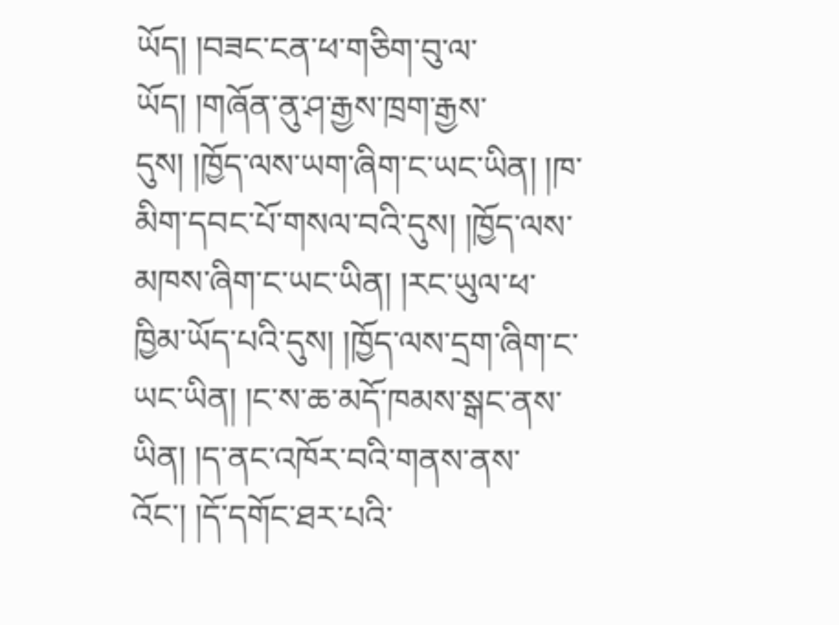ཡོད། །བཟང་ངན་ཕ་གཅིག་བུ་ལ་ཡོད། །གཞོན་ནུ་ཤ་རྒྱས་ཁྲག་རྒྱས་དུས། །ཁྱོད་ལས་ཡག་ཞིག་ང་ཡང་ཡིན། །ཁ་མིག་དབང་པོ་གསལ་བའི་དུས། །ཁྱོད་ལས་མཁས་ཞིག་ང་ཡང་ཡིན། །རང་ཡུལ་ཕ་ཁྱིམ་ཡོད་པའི་དུས། །ཁྱོད་ལས་དྲག་ཞིག་ང་ཡང་ཡིན། །ང་ས་ཆ་མདོ་ཁམས་སྒང་ནས་ཡིན། །ད་ནང་འཁོར་བའི་གནས་ནས་འོང་། །དོ་དགོང་ཐར་པའི་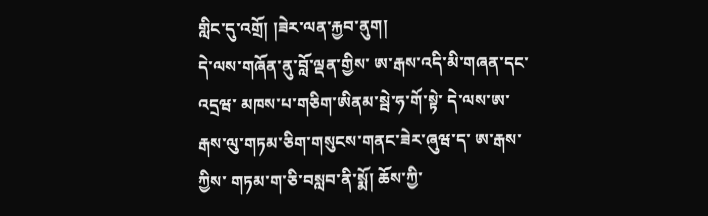གླིང་དུ་འགྲོ། །ཟེར་ལན་རྐྱབ་ནུག།
དེ་ལས་གཞོན་ནུ་བློ་ལྡན་གྱིས་ ཨ་རྒས་འདི་མི་གཞན་དང་འདྲཝ་ མཁས་པ་གཅིག་ཨིནམ་སྦེ་ཧ་གོ་སྟེ་ དེ་ལས་ཨ་རྒས་ལུ་གཏམ་ཅིག་གསུངས་གནང་ཟེར་ཞུཝ་ད་ ཨ་རྒས་ཀྱིས་ གཏམ་ག་ཅི་བསླབ་ནི་སྨོ། ཆོས་ཀྱི་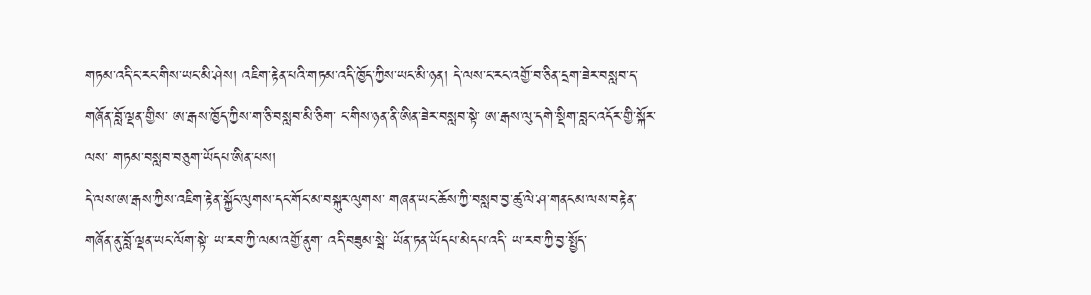གཏམ་འདི་ང་རང་གིས་ཡང་མི་ཤེས། འཇིག་རྟེན་པའི་གཏམ་འདི་ཁྱོད་ཀྱིས་ཡང་མི་ཉན། དེ་ལས་ང་རང་འགྱོ་བ་ཅིན་དྲག་ཟེར་བསླབ་ད་ གཞོན་བློ་ལྡན་གྱིས་ ཨ་རྒས་ཁྱོད་ཀྱིས་ག་ཅི་བསླབ་མི་ཅིག་ ང་གིས་ཉན་ནི་ཨིན་ཟེར་བསླབ་སྟེ་ ཨ་རྒས་ལུ་དགེ་སྡིག་བླང་འདོར་གྱི་སྐོར་ལས་ གཏམ་བསླབ་བཅུག་ཡོདཔ་ཨིན་པས།
དེ་ལས་ཨ་རྒས་ཀྱིས་འཇིག་རྟེན་སྐྱོང་ལུགས་དང་གོང་མ་བསྐུར་ལུགས་ གཞན་ཡང་ཆོས་ཀྱི་བསླབ་བྱ་ཚུ་ལེ་ཤ་གནངམ་ལས་བརྟེན་ གཞོན་ནུ་བློ་ལྡན་ཡང་ལོག་སྟེ་ ཡ་རབ་ཀྱི་ལམ་འགྱོ་ནུག་ འདི་བཟུམ་སྦེ་ ཡོན་ཏན་ཡོདཔ་མེདཔ་འདི་ ཡ་རབ་ཀྱི་བྱ་སྤྱོད་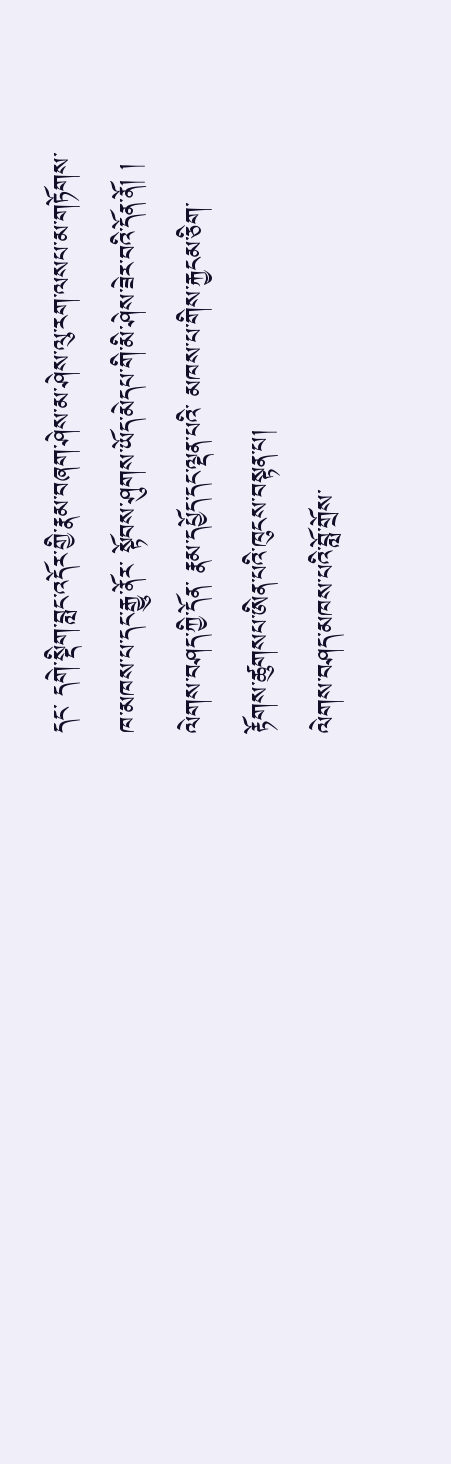དང་ དགེ་སྡིག་བླང་འདོར་གྱི་རྣམ་བཞག་ཤེས་མ་ཤེས་ལུ་རག་ལསཔ་མ་གཏོགས་ ཁ་མཁས་པ་དང་རྒྱུ་ནོར་ སྟོབས་ཤུགས་ཡོད་མེདཔ་གི་མི་ཤེས་ཟེར་བའི་དོན་ནོ། །
ལེགས་བཤད་ཀྱི་དོན་ རྣམ་དཔྱོད་དང་ལྡན་པའི་ མཁས་པ་གིས་རྐྱངམ་ཅིག་ རྟོགས་ཚུགསཔ་ཨིན་པའི་ཁུངས་བསྟན་པ།
ལེགས་བཤད་མཁས་པའི་བློ་གྲོས་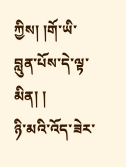ཀྱིས། །གོ་ཡི་བླུན་པོས་དེ་ལྟ་མིན། །
ཉི་མའི་འོད་ཟེར་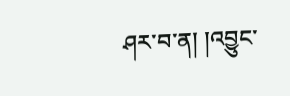ཤར་བ་ན། །འབྱུང་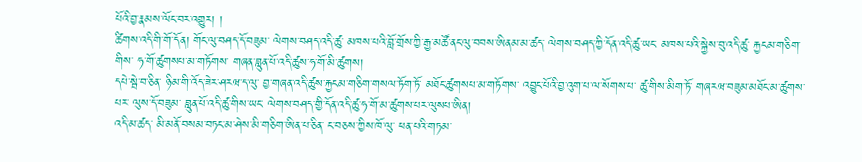པོའི་བྱ་རྣམས་ལོང་བར་འགྱུར། །
ཚིགས་འདི་གི་གོ་དོན། གོང་ལུ་བཤད་དོ་བཟུམ་ ལེགས་བཤད་འདི་ཚུ་ མཁས་པའི་བློ་གྲོས་ཀྱི་རྒྱ་མཚོ་ནང་ལུ་བབས་ཨིནམ་མ་ཚད་ ལེགས་བཤད་ཀྱི་དོན་འདི་ཚུ་ཡང་ མཁས་པའི་སྐྱེས་བུ་འདི་ཚུ་ རྐྱངམ་གཅིག་གིས་ ཧ་གོ་ཚུགསཔ་མ་གཏོགས་ གཞན་བླུན་པོ་འདི་ཚུས་ཧ་གོ་མི་ཚུགས།
དཔེ་སྦེ་བ་ཅིན་ ཉིམ་གི་འོད་ཟེར་ཤརཝ་ད་ལུ་ བྱ་གཞན་འདི་ཚུས་རྐྱངམ་གཅིག་གསལ་ཏོག་ཏོ་ མཐོང་ཚུགསཔ་མ་གཏོགས་ འབྱུང་པོའི་བྱ་འུག་པ་ལ་སོགས་པ་ ཚུ་གིས་མིག་ཏོ་ གཞརཝ་བཟུམ་མཐོང་མ་ཚུགས་པར་ ལུས་དོ་བཟུམ་ བླུན་པོ་འདི་ཚུ་གིས་ཡང་ ལེགས་བཤད་གྱི་དོན་འདི་ཚུ་ཧ་གོ་མ་ཚུགས་པར་ལུསཔ་ཨིན།
འདི་མ་ཚད་ མི་མནོ་བསམ་བཏང་མ་ཤེས་མི་གཅིག་ཨིན་པ་ཅིན་ ང་བཅས་ཀྱིས་ཁོ་ལུ་ ཕན་པའི་གཏམ་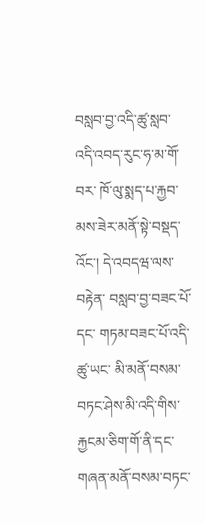བསླབ་བྱ་འདི་ཚུ་སླབ་འདི་འབད་རུང་ཧ་མ་གོ་བར་ ཁོ་ལུ་སྨད་པ་རྐྱབ་མས་ཟེར་མནོ་སྟེ་བསྡད་འོང་། དེ་འབདཝ་ལས་བརྟེན་ བསླབ་བྱ་བཟང་པོ་དང་ གཏམ་བཟང་པོ་འདི་ཚུ་ཡང་ མི་མནོ་བསམ་བཏང་ཤེས་མི་འདི་གིས་རྐྱངམ་ཅིག་གོ་ནི་དང་ གཞན་མནོ་བསམ་བཏང་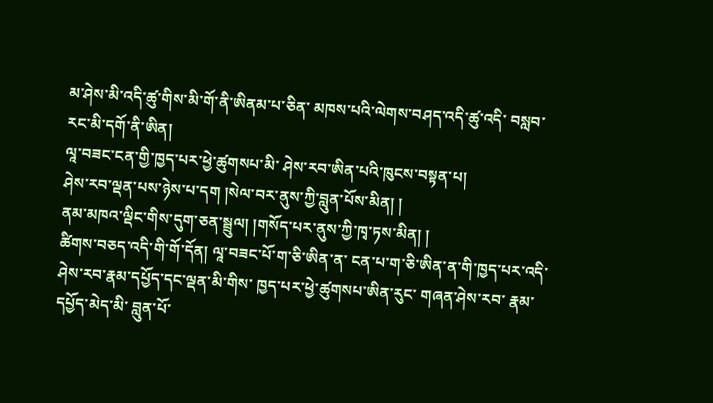མ་ཤེས་མི་འདི་ཚུ་གིས་མི་གོ་ནི་ཨིནམ་པ་ཅིན་ མཁས་པའི་ལེགས་བཤད་འདི་ཚུ་འདི་ བསླབ་རང་མི་དགོ་ནི་ཨིན།
ལཱ་བཟང་ངན་གྱི་ཁྱད་པར་ཕྱེ་ཚུགསཔ་མི་ ཤེས་རབ་ཨིན་པའི་ཁུངས་བསྟན་པ།
ཤེས་རབ་ལྡན་པས་ཉེས་པ་དག །སེལ་བར་ནུས་ཀྱི་བླུན་པོས་མིན། །
ནམ་མཁའ་ལྡིང་གིས་དུག་ཅན་སྦྲུལ། །གསོད་པར་ནུས་ཀྱི་ཁྭ་ཏས་མིན། །
ཚིགས་བཅད་འདི་གི་གོ་དོན། ལཱ་བཟང་པོ་ག་ཅི་ཨིན་ན་ ངན་པ་ག་ཅི་ཨིན་ན་གི་ཁྱད་པར་འདི་ ཤེས་རབ་རྣམ་དཔྱོད་དང་ལྡན་མི་གིས་ ཁྱད་པར་ཕྱེ་ཚུགསཔ་ཨིན་རུང་ གཞན་ཤེས་རབ་ རྣམ་དཔྱོད་མེད་མི་ བླུན་པོ་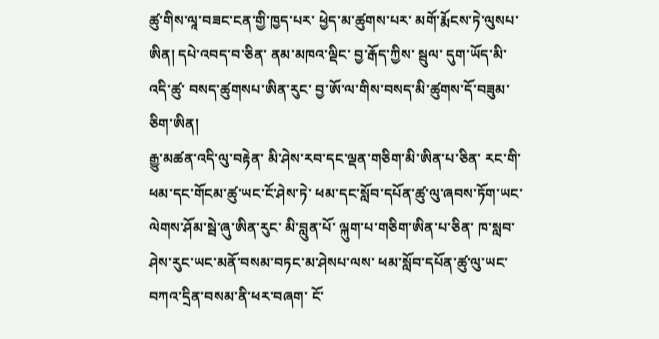ཚུ་གིས་ལཱ་བཟང་ངན་གྱི་ཁྱད་པར་ ཕྱེད་མ་ཚུགས་པར་ མགོ་རྨོངས་ཏེ་ལུསཔ་ཨིན། དཔེ་འབད་བ་ཅིན་ ནམ་མཁའ་ལྡིང་ བྱ་རྒོད་ཀྱིས་ སྦུལ་ དུག་ཡོད་མི་འདི་ཚུ་ བསད་ཚུགསཔ་ཨིན་རུང་ བྱ་ཨོ་ལ་གིས་བསད་མི་ཚུགས་དོ་བཟུམ་ཅིག་ཨིན།
རྒྱུ་མཚན་འདི་ལུ་བརྟེན་ མི་ཤེས་རབ་དང་ལྡན་གཅིག་མི་ཨིན་པ་ཅིན་ རང་གི་ཕམ་དང་གོངམ་ཚུ་ཡང་ངོ་ཤེས་ཏེ་ ཕམ་དང་སློབ་དཔོན་ཚུ་ལུ་ཞབས་ཏོག་ཡང་ལེགས་ཤོམ་སྦེ་ཞུ་ཨིན་རུང་ མི་བླུན་པོ་ ལྐུག་པ་གཅིག་ཨིན་པ་ཅིན་ ཁ་སླབ་ཤེས་རུང་ཡང་མནོ་བསམ་བཏང་མ་ཤེསཔ་ལས་ ཕམ་སློབ་དཔོན་ཚུ་ལུ་ཡང་ བཀའ་དྲིན་བསམ་ནི་ཕར་བཞག་ ངོ་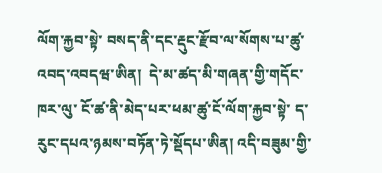ལོག་རྐྱབ་སྟེ་ བསད་ནི་དང་རྡུང་རྫོབ་ལ་སོགས་པ་ཚུ་འབད་འབདཝ་ཨིན།  དེ་མ་ཚད་མི་གཞན་གྱི་གདོང་ཁར་ལུ་ ངོ་ཚ་ནི་མེད་པར་ཕམ་ཚུ་ངོ་ལོག་རྐྱབ་སྟེ་ ད་རུང་དཔའ་ཉམས་བཏོན་ཏེ་སྡོདཔ་ཨིན། འདི་བཟུམ་གྱི་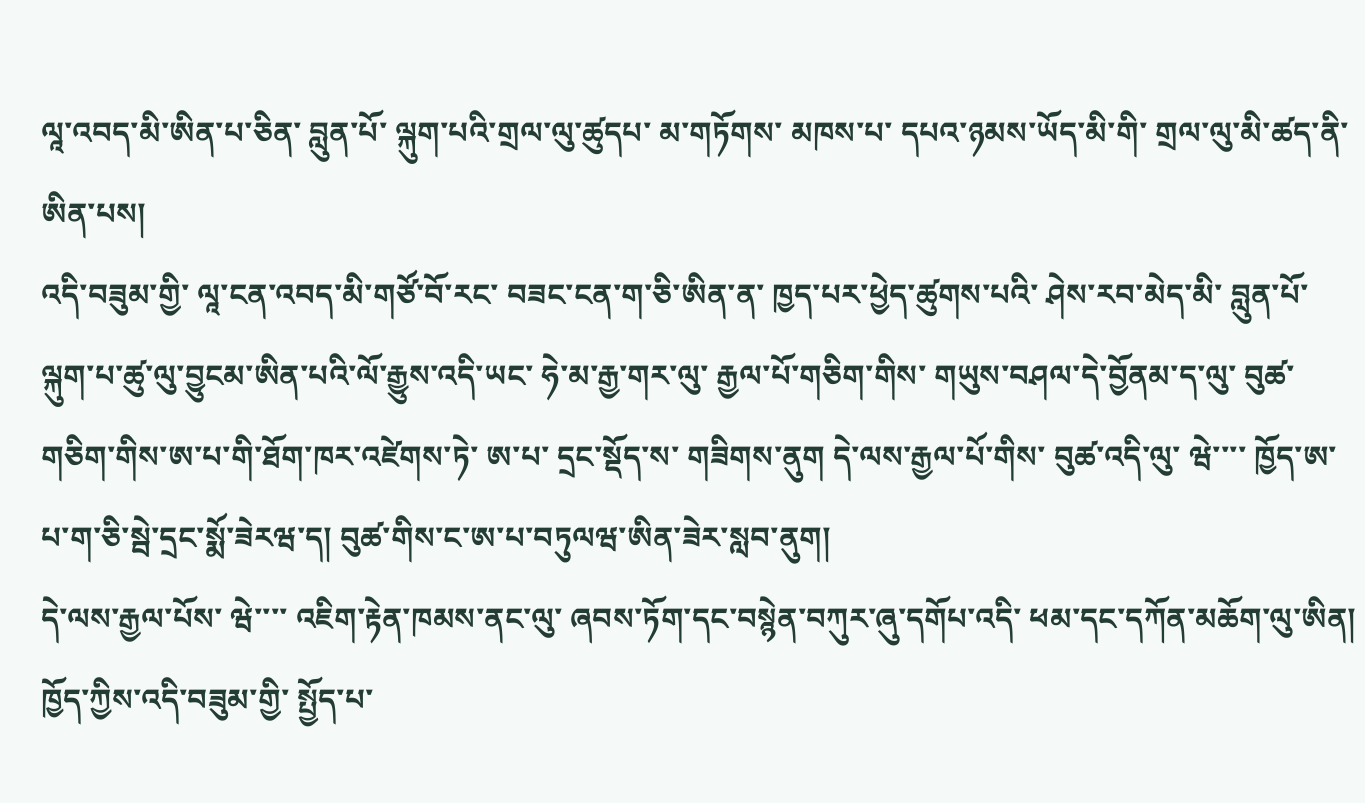ལཱ་འབད་མི་ཨིན་པ་ཅིན་ བླུན་པོ་ ལྐུག་པའི་གྲལ་ལུ་ཚུདཔ་ མ་གཏོགས་ མཁས་པ་ དཔའ་ཉམས་ཡོད་མི་གི་ གྲལ་ལུ་མི་ཚད་ནི་ཨིན་པས།
འདི་བཟུམ་གྱི་ ལཱ་ངན་འབད་མི་གཙོ་བོ་རང་ བཟང་ངན་ག་ཅི་ཨིན་ན་ ཁྱད་པར་ཕྱེད་ཚུགས་པའི་ ཤེས་རབ་མེད་མི་ བླུན་པོ་ ལྐུག་པ་ཚུ་ལུ་བྱུངམ་ཨིན་པའི་ལོ་རྒྱུས་འདི་ཡང་ ཧེ་མ་རྒྱ་གར་ལུ་ རྒྱལ་པོ་གཅིག་གིས་ གཡུས་བཤལ་དེ་བྱོནམ་ད་ལུ་ བུཚ་གཅིག་གིས་ཨ་པ་གི་ཐོག་ཁར་འཛེགས་ཏེ་ ཨ་པ་ དྲང་སྡོད་ས་ གཟིགས་ནུག དེ་ལས་རྒྱལ་པོ་གིས་ བུཚ་འདི་ལུ་ ཝེ་་་་ ཁྱོད་ཨ་པ་ག་ཅི་སྦེ་དྲང་སྨོ་ཟེརཝ་ད། བུཚ་གིས་ང་ཨ་པ་བཏུལཝ་ཨིན་ཟེར་སླབ་ནུག།
དེ་ལས་རྒྱལ་པོས་ ཝེ་་་་ འཇིག་རྟེན་ཁམས་ནང་ལུ་ ཞབས་ཏོག་དང་བསྙེན་བཀུར་ཞུ་དགོཔ་འདི་ ཕམ་དང་དཀོན་མཆོག་ལུ་ཨིན། ཁྱོད་ཀྱིས་འདི་བཟུམ་གྱི་ སྤྱོད་པ་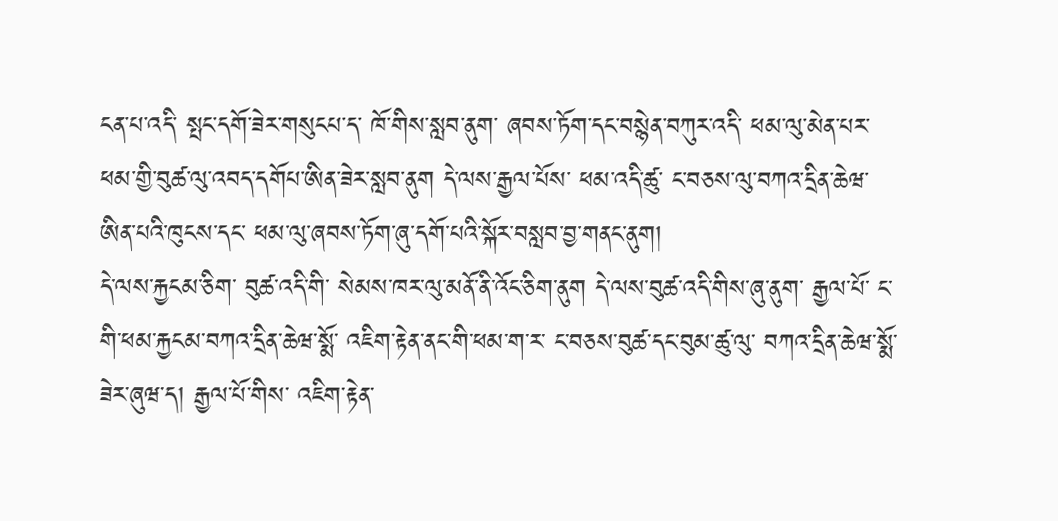ངན་པ་འདི་ སྤང་དགོ་ཟེར་གསུངཔ་ད་ ཁོ་གིས་སླབ་ནུག་ ཞབས་ཏོག་དང་བསྙེན་བཀུར་འདི་ ཕམ་ལུ་མེན་པར་ ཕམ་གྱི་བུཚ་ལུ་འབད་དགོཔ་ཨིན་ཟེར་སླབ་ནུག དེ་ལས་རྒྱལ་པོས་ ཕམ་འདི་ཚུ་ ང་བཅས་ལུ་བཀའ་དྲིན་ཆེཝ་ཨིན་པའི་ཁུངས་དང་ ཕམ་ལུ་ཞབས་ཏོག་ཞུ་དགོ་པའི་སྐོར་བསླབ་བྱ་གནང་ནུག།
དེ་ལས་རྐྱངམ་ཅིག་ བུཚ་འདི་གི་ སེམས་ཁར་ལུ་མནོ་ནི་འོང་ཅིག་ནུག དེ་ལས་བུཚ་འདི་གིས་ཞུ་ནུག་ རྒྱལ་པོ་ ང་གི་ཕམ་རྐྱངམ་བཀའ་དྲིན་ཆེཝ་སྨོ་ འཇིག་རྟེན་ནང་གི་ཕམ་ག་ར་ ང་བཅས་བུཚ་དང་བུམ་ཚུ་ལུ་ བཀའ་དྲིན་ཆེཝ་སྨོ་ཟེར་ཞུཝ་ད། རྒྱལ་པོ་གིས་ འཇིག་རྟེན་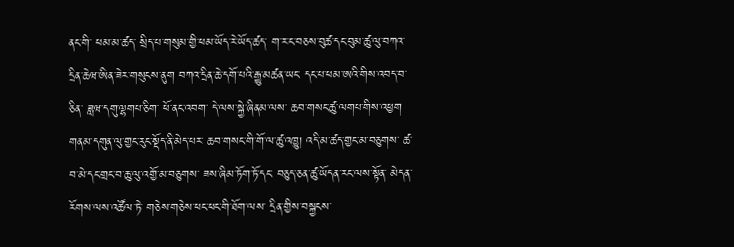ནང་གི་ ཕམ་མ་ཚད་ སྲིད་པ་གསུམ་གྱི་ཕམ་ཡོད་རེ་ཡོད་ཚད་ ག་ར་ང་བཅས་བུཚ་དང་བུམ་ཚུ་ལུ་བཀའ་དྲིན་ཆེཝ་ཨིན་ཟེར་གསུངས་ནུག བཀའ་དྲིན་ཆེ་དགོ་པའི་རྒྱུ་མཚན་ཡང་ དང་པ་ཕམ་ཨའི་གིས་འབད་བ་ཅིན་ ཟླཝ་དགུ་ལྷགཔ་ཅིག་ ཕོ་ནང་འབག་ དེ་ལས་སྐྱེ་ཞིནམ་ལས་ ཆབ་གསང་ཚུ་ལགཔ་གིས་འཕྱག གནམ་དགུན་ལུ་གྱང་རུང་སྡོད་ནི་མེད་པར་ ཆབ་གསང་གི་གོ་ལ་ཚུ་འཁྱུ། འདི་མ་ཚད་གྱང་མ་བཅུགས་ ཚ་བ་མེ་དང་གྲང་བ་ཆུ་ལུ་འགྱོ་མ་བཅུགས་ ཟས་ཞིམ་ཏོག་ཏོ་དང་ བཅུད་ཅན་ཚུ་ཡོདན་རང་ལས་སྟོན་ མེདན་རོགས་ལས་འཚོལ་ཏེ་ གཅེས་གཅེས་ཕང་ཕང་གི་ཐོག་ལས་ དྲིན་གྱིས་བསྐྱངས་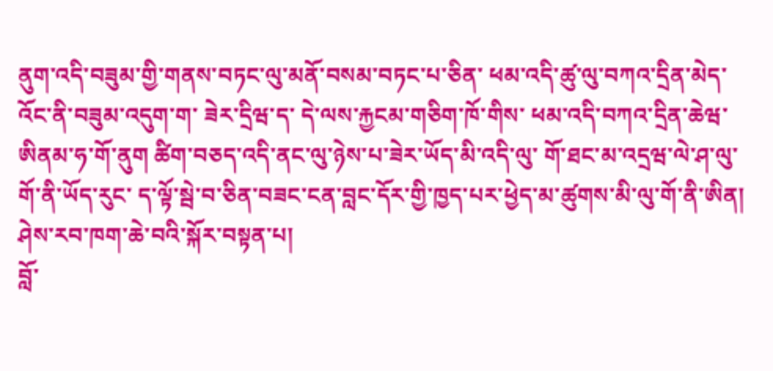ནུག་འདི་བཟུམ་གྱི་གནས་བཏང་ལུ་མནོ་བསམ་བཏང་པ་ཅིན་ ཕམ་འདི་ཚུ་ལུ་བཀའ་དྲིན་མེད་འོང་ནི་བཟུམ་འདུག་ག་ ཟེར་དྲིཝ་ད་ དེ་ལས་རྐྱངམ་གཅིག་ཁོ་གིས་ ཕམ་འདི་བཀའ་དྲིན་ཆེཝ་ཨིནམ་ཧ་གོ་ནུག ཚིག་བཅད་འདི་ནང་ལུ་ཉེས་པ་ཟེར་ཡོད་མི་འདི་ལུ་ གོ་ཐང་མ་འདྲཝ་ལེ་ཤ་ལུ་གོ་ནི་ཡོད་རུང་ ད་ལྟོ་སྦེ་བ་ཅིན་བཟང་ངན་བླང་དོར་གྱི་ཁྱད་པར་ཕྱེད་མ་ཚུགས་མི་ལུ་གོ་ནི་ཨིན།
ཤེས་རབ་ཁག་ཆེ་བའི་སྐོར་བསྟན་པ།
བློ་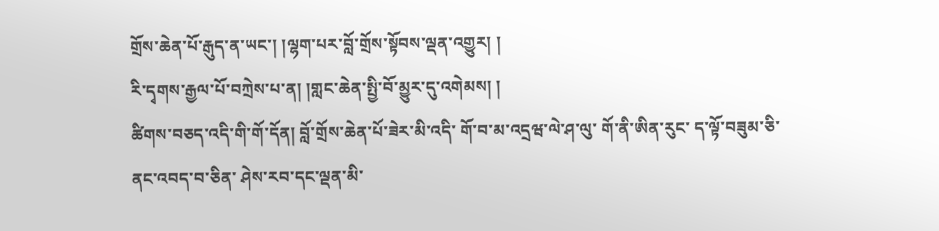གྲོས་ཆེན་པོ་རྒུད་ན་ཡང་། །ལྷག་པར་བློ་གྲོས་སྟོབས་ལྡན་འགྱུར། །
རི་དྭགས་རྒྱལ་པོ་བཀྲེས་པ་ན། །གླང་ཆེན་སྤྱི་བོ་མྱུར་དུ་འགེམས། །
ཚིགས་བཅད་འདི་གི་གོ་དོན། བློ་གྲོས་ཆེན་པོ་ཟེར་མི་འདི་ གོ་བ་མ་འདྲཝ་ལེ་ཤ་ལུ་ གོ་ནི་ཨིན་རུང་ ད་ལྟོ་བཟུམ་ཅི་ནང་འབད་བ་ཅིན་ ཤེས་རབ་དང་ལྡན་མི་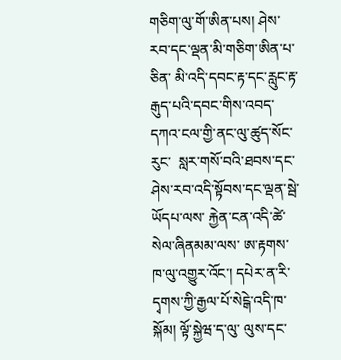གཅིག་ལུ་གོ་ཨིན་པས། ཤེས་རབ་དང་ལྡན་མི་གཅིག་ཨིན་པ་ཅིན་ མི་འདི་དབང་རྟ་དང་རླུང་རྟ་རྒུད་པའི་དབང་གིས་འབད་ དཀའ་ངལ་གྱི་ནང་ལུ་ཚུད་སོང་རུང་  སླར་གསོ་བའི་ཐབས་དང་ཤེས་རབ་འདི་སྟོབས་དང་ལྡན་སྦེ་ཡོདཔ་ལས་ རྐྱེན་ངན་འདི་ཚེ་སེལ་ཞིནམམ་ལས་ ཨ་རྟགས་ཁ་ལུ་འགྱུར་འོང་། དཔེར་ན་རི་དྭགས་ཀྱི་རྒྱལ་པོ་སེངྒེ་འདི་ཁ་སྐོམ། ལྟོ་སྐྱེཝ་ད་ལུ་ ལུས་དང་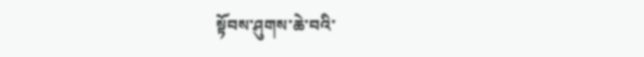སྟོབས་ཤུགས་ཆེ་བའི་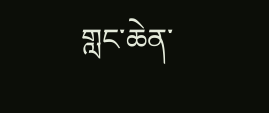གླང་ཆེན་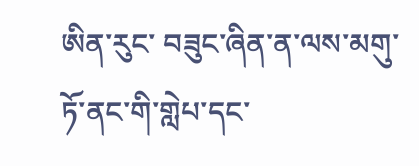ཨིན་རུང་ བཟུང་ཞིན་ན་ལས་མགུ་ཏོ་ནང་གི་གླེཔ་དང་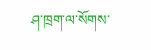ཤ་ཁྲག་ལ་སོགས་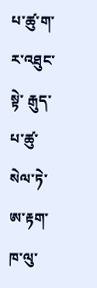པ་ཚུ་ག་ར་འཐུང་སྟེ་ རྒུད་པ་ཚུ་སེལ་ཏེ་ ཨ་རྟག་ཁ་ལུ་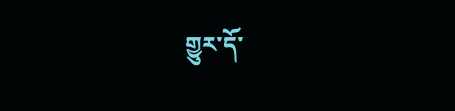གྱུར་དོ་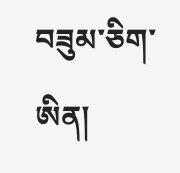བཟུམ་ཅིག་ཨིན།